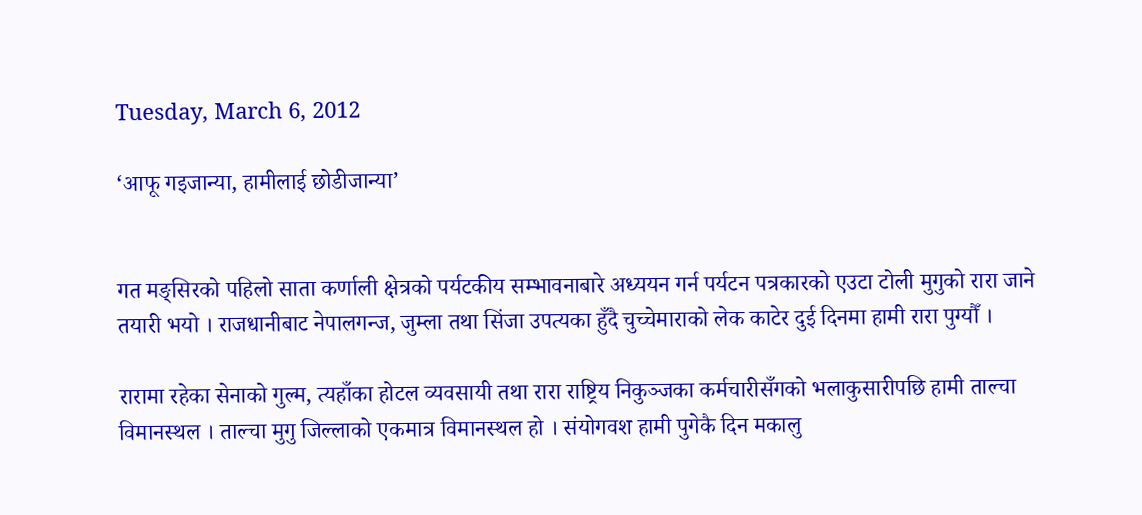Tuesday, March 6, 2012

‘आफू गइजान्या, हामीलाई छोडीजान्या’


गत मङ्सिरको पहिलो साता कर्णाली क्षेत्रको पर्यटकीय सम्भावनाबारे अध्ययन गर्न पर्यटन पत्रकारको एउटा टोली मुगुको रारा जाने तयारी भयो । राजधानीबाट नेपालगन्ज, जुम्ला तथा सिंजा उपत्यका हुँदै चुच्चेमाराको लेक काटेर दुई दिनमा हामी रारा पुग्यौँ ।

रारामा रहेका सेनाको गुल्म, त्यहाँका होटल व्यवसायी तथा रारा राष्ट्रिय निकुञ्जका कर्मचारीसँगको भलाकुसारीपछि हामी ताल्चा विमानस्थल । ताल्चा मुगु जिल्लाको एकमात्र विमानस्थल हो । संयोगवश हामी पुगेकै दिन मकालु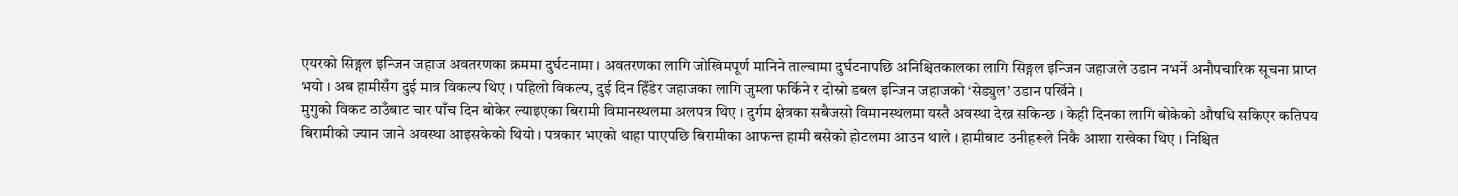एयरको सिङ्गल इन्जिन जहाज अवतरणका क्रममा दुर्घटनामा । अवतरणका लागि जोखिमपूर्ण मानिने ताल्चामा दुर्घटनापछि अनिश्चितकालका लागि सिङ्गल इन्जिन जहाजले उडान नभर्ने अनौपचारिक सूचना प्राप्त भयो । अब हामीसँग दुई मात्र विकल्प थिए । पहिलो विकल्प, दुई दिन हिँडेर जहाजका लागि जुम्ला फर्किने र दोस्रो डबल इन्जिन जहाजको ‘सेड्युल’ उडान पर्खिने ।
मुगुको विकट ठाउँबाट चार पाँच दिन बोकेर ल्याइएका बिरामी विमानस्थलमा अलपत्र थिए । दुर्गम क्षेत्रका सबैजसो विमानस्थलमा यस्तै अवस्था देख्न सकिन्छ । केही दिनका लागि बोकेको औषधि सकिएर कतिपय बिरामीको ज्यान जाने अवस्था आइसकेको थियो । पत्रकार भएको थाहा पाएपछि बिरामीका आफन्त हामी बसेको होटलमा आउन थाले । हामीबाट उनीहरूले निकै आशा राखेका थिए । निश्चित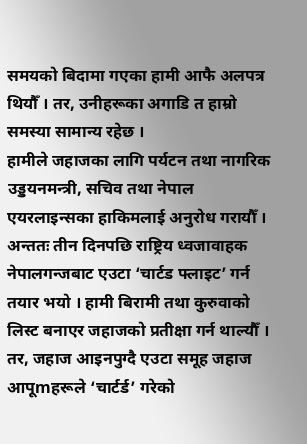समयको बिदामा गएका हामी आफै अलपत्र थियौँ । तर, उनीहरूका अगाडि त हाम्रो समस्या सामान्य रहेछ ।
हामीले जहाजका लागि पर्यटन तथा नागरिक उड्डयनमन्त्री, सचिव तथा नेपाल एयरलाइन्सका हाकिमलाई अनुरोध गरायौँ । अन्ततः तीन दिनपछि राष्ट्रिय ध्वजावाहक नेपालगन्जबाट एउटा ‘चार्टड फ्लाइट’ गर्न तयार भयो । हामी बिरामी तथा कुरुवाको लिस्ट बनाएर जहाजको प्रतीक्षा गर्न थाल्यौँ । तर, जहाज आइनपुग्दै एउटा समूह जहाज आपूmहरूले ‘चार्टर्ड’ गरेको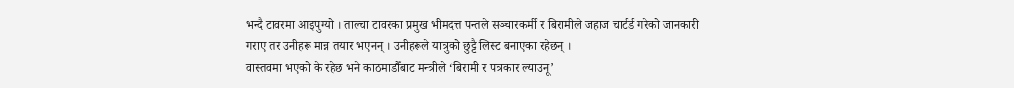भन्दै टावरमा आइपुग्यो । ताल्चा टावरका प्रमुख भीमदत्त पन्तले सञ्चारकर्मी र बिरामीले जहाज चार्टर्ड गरेको जानकारी गराए तर उनीहरू मान्न तयार भएनन् । उनीहरूले यात्रुको छुट्टै लिस्ट बनाएका रहेछन् ।
वास्तवमा भएको के रहेछ भने काठमाडौँबाट मन्त्रीले ‘बिरामी र पत्रकार ल्याउनू’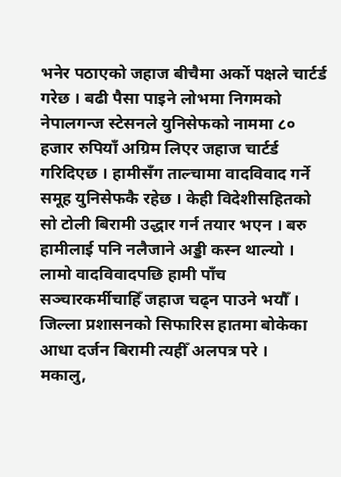भनेर पठाएको जहाज बीचैमा अर्को पक्षले चार्टर्ड गरेछ । बढी पैसा पाइने लोभमा निगमको नेपालगन्ज स्टेसनले युनिसेफको नाममा ८० हजार रुपियाँ अग्रिम लिएर जहाज चार्टर्ड गरिदिएछ । हामीसँग ताल्चामा वादविवाद गर्ने समूह युनिसेफकै रहेछ । केही विदेशीसहितको सो टोली बिरामी उद्धार गर्न तयार भएन । बरु हामीलाई पनि नलैजाने अड्डी कस्न थाल्यो । लामो वादविवादपछि हामी पाँच सञ्चारकर्मीचाहिँ जहाज चढ्न पाउने भयौँ । जिल्ला प्रशासनको सिफारिस हातमा बोकेका आधा दर्जन बिरामी त्यहीँ अलपत्र परे ।
मकालु,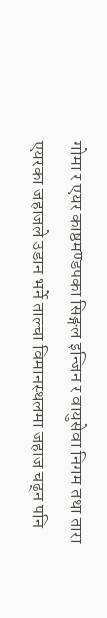गोमा र एयर काष्ठमण्डपका सिङ्गल इन्जिन र वायुसेवा निगम तथा तारा एयरका जहाजले उडान भर्ने ताल्चा विमानस्थलमा जहाज चढ्न पनि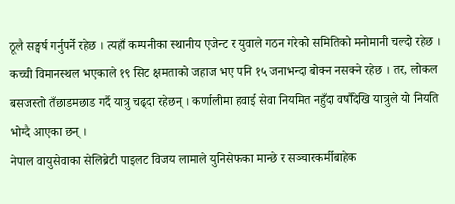ठूलै सङ्घर्ष गर्नुपर्ने रहेछ । त्यहाँ कम्पनीका स्थानीय एजेन्ट र युवाले गठन गरेको समितिको मनोमानी चल्दो रहेछ । कच्ची विमानस्थल भएकाले १९ सिट क्षमताको जहाज भए पनि १५ जनाभन्दा बोक्न नसक्ने रहेछ । तर, लोकल बसजस्तो तँछाडमछाड गर्दै यात्रु चढ्दा रहेछन् । कर्णालीमा हवाई सेवा नियमित नहुँदा वर्षौंदेखि यात्रुले यो नियति भोग्दै आएका छन् ।
नेपाल वायुसेवाका सेलिब्रेटी पाइलट विजय लामाले युनिसेफका मान्छे र सञ्चारकर्मीबाहेक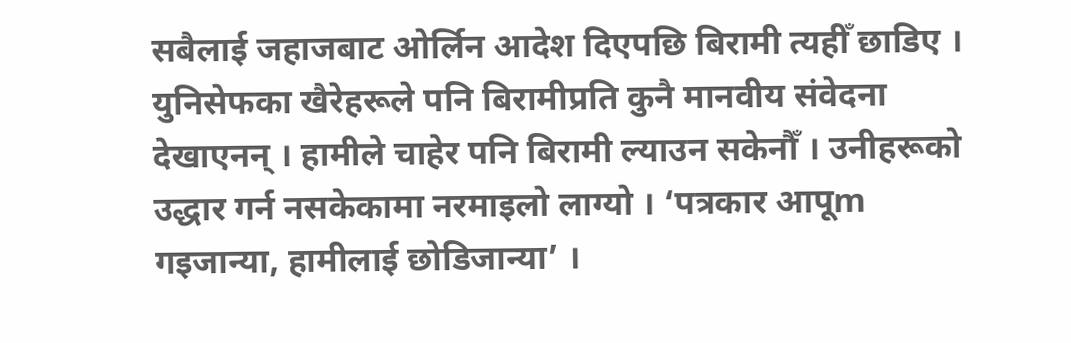सबैलाई जहाजबाट ओर्लिन आदेश दिएपछि बिरामी त्यहीँ छाडिए । युनिसेफका खैरेहरूले पनि बिरामीप्रति कुनै मानवीय संवेदना देखाएनन् । हामीले चाहेर पनि बिरामी ल्याउन सकेनौँ । उनीहरूको उद्धार गर्न नसकेकामा नरमाइलो लाग्यो । ‘पत्रकार आपूm गइजान्या, हामीलाई छोडिजान्या’ ।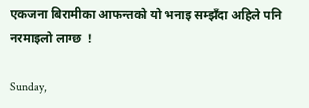एकजना बिरामीका आफन्तको यो भनाइ सम्झँदा अहिले पनि नरमाइलो लाग्छ  !

Sunday,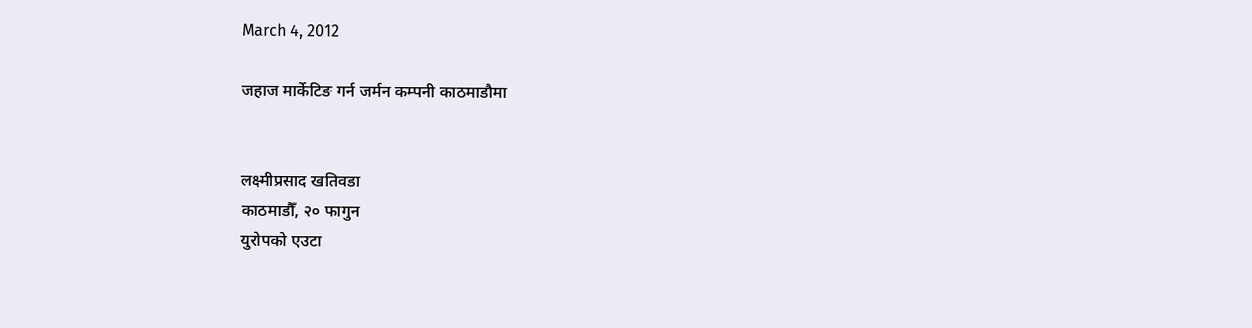March 4, 2012

जहाज मार्केटिङ गर्न जर्मन कम्पनी काठमाडौमा


लक्ष्मीप्रसाद खतिवडा
काठमाडौँ, २० फागुन
युरोपको एउटा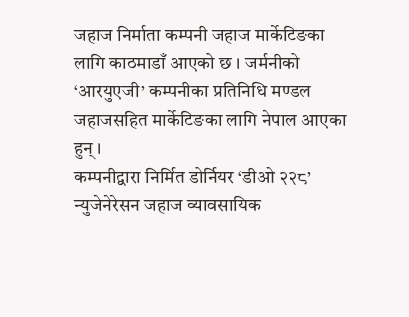जहाज निर्माता कम्पनी जहाज मार्केटिङका लागि काठमाडाँ आएको छ । जर्मनीको ‘आरयुएजी’ कम्पनीका प्रतिनिधि मण्डल जहाजसहित मार्केटिङका लागि नेपाल आएका हुन् ।
कम्पनीद्वारा निर्मित डोर्नियर ‘डीओ २२८’ न्युजेनेरेसन जहाज व्यावसायिक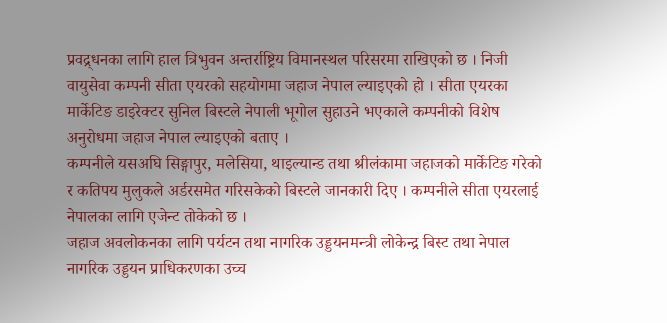प्रवद्र्धनका लागि हाल त्रिभुवन अन्तर्राष्ट्रिय विमानस्थल परिसरमा राखिएको छ । निजी वायुसेवा कम्पनी सीता एयरको सहयोगमा जहाज नेपाल ल्याइएको हो । सीता एयरका मार्केटिङ डाइरेक्टर सुनिल बिस्टले नेपाली भूगोल सुहाउने भएकाले कम्पनीको विशेष अनुरोधमा जहाज नेपाल ल्याइएको बताए ।
कम्पनीले यसअघि सिङ्गापुर, मलेसिया, थाइल्यान्ड तथा श्रीलंकामा जहाजको मार्केटिङ गरेको र कतिपय मुलुकले अर्डरसमेत गरिसकेको बिस्टले जानकारी दिए । कम्पनीले सीता एयरलाई नेपालका लागि एजेन्ट तोकेको छ ।
जहाज अवलोकनका लागि पर्यटन तथा नागरिक उड्डयनमन्त्री लोकेन्द्र बिस्ट तथा नेपाल नागरिक उड्डयन प्राधिकरणका उच्च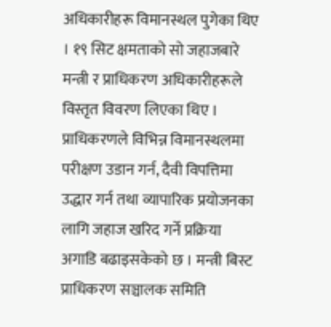अधिकारीहरू विमानस्थल पुगेका थिए । १९ सिट क्षमताको सो जहाजबारे मन्त्री र प्राधिकरण अधिकारीहरूले विस्तृत विवरण लिएका थिए । प्राधिकरणले विभिन्न विमानस्थलमा परीक्षण उडान गर्न, दैवी विपत्तिमा उद्धार गर्न तथा व्यापारिक प्रयोजनका लागि जहाज खरिद गर्ने प्रक्रिया अगाडि बढाइसकेको छ । मन्त्री बिस्ट प्राधिकरण सञ्चालक समिति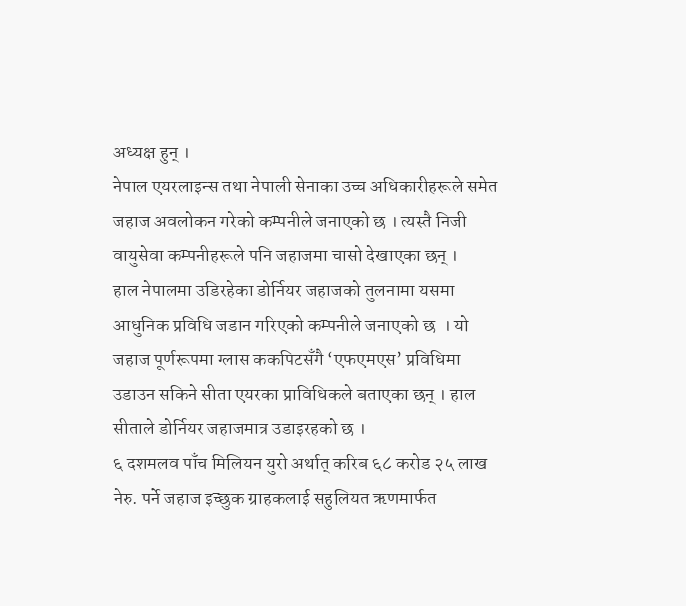अध्यक्ष हुन् ।
नेपाल एयरलाइन्स तथा नेपाली सेनाका उच्च अधिकारीहरूले समेत जहाज अवलोकन गरेको कम्पनीले जनाएको छ । त्यस्तै निजी वायुसेवा कम्पनीहरूले पनि जहाजमा चासो देखाएका छन् ।
हाल नेपालमा उडिरहेका डोर्नियर जहाजको तुलनामा यसमा आधुनिक प्रविधि जडान गरिएको कम्पनीले जनाएको छ  । यो जहाज पूर्णरूपमा ग्लास ककपिटसँगै ‘एफएमएस’ प्रविधिमा उडाउन सकिने सीता एयरका प्राविधिकले बताएका छन् । हाल सीताले डोर्नियर जहाजमात्र उडाइरहको छ ।
६ दशमलव पाँच मिलियन युरो अर्थात् करिब ६८ करोड २५ लाख नेरु. पर्ने जहाज इच्छुक ग्राहकलाई सहुलियत ऋणमार्फत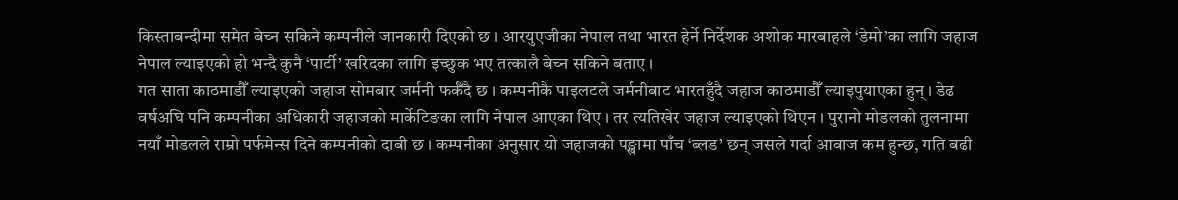किस्ताबन्दीमा समेत बेच्न सकिने कम्पनीले जानकारी दिएको छ । आरयुएजीका नेपाल तथा भारत हेर्ने निर्देशक अशोक मारबाहले ‘डेमो’का लागि जहाज नेपाल ल्याइएको हो भन्दै कुनै ‘पार्टी’ खरिदका लागि इच्छुक भए तत्कालै बेच्न सकिने बताए ।
गत साता काठमाडौँ ल्याइएको जहाज सोमबार जर्मनी फर्कँदै छ । कम्पनीकै पाइलटले जर्मनीबाट भारतहुँदै जहाज काठमाडौँ ल्याइपुयाएका हुन् । डेढ वर्षअघि पनि कम्पनीका अधिकारी जहाजको मार्केटिङका लागि नेपाल आएका थिए । तर त्यतिखेर जहाज ल्याइएको थिएन । पुरानो मोडलको तुलनामा नयाँ मोडलले राम्रो पर्फमेन्स दिने कम्पनीको दाबी छ । कम्पनीका अनुसार यो जहाजको पङ्खामा पाँच ‘ब्लड’ छन् जसले गर्दा आवाज कम हुन्छ, गति बढी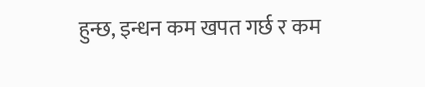हुन्छ, इन्धन कम खपत गर्छ र कम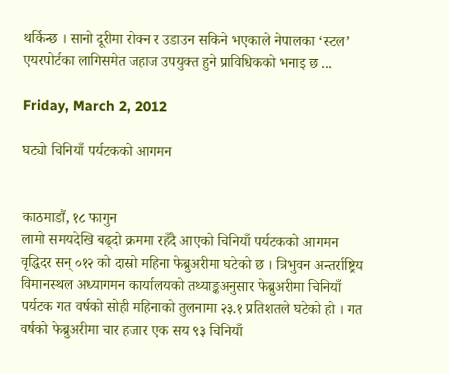थर्किन्छ । सानो दूरीमा रोक्न र उडाउन सकिने भएकाले नेपालका ‘स्टल’ एयरपोर्टका लागिसमेत जहाज उपयुक्त हुने प्राविधिकको भनाइ छ ...

Friday, March 2, 2012

घट्यो चिनियाँ पर्यटकको आगमन


काठमाडौं, १८ फागुन
लामो समयदेखि बढ्दो क्रममा रहँदै आएको चिनियाँ पर्यटकको आगमन वृद्धिदर सन् ०१२ को दास्रो महिना फेब्रुअरीमा घटेको छ । त्रिभुवन अन्तर्राष्ट्रिय विमानस्थल अध्यागमन कार्यालयको तथ्याङ्कअनुसार फेब्रुअरीमा चिनियाँ पर्यटक गत वर्षको सोही महिनाको तुलनामा २३.१ प्रतिशतले घटेको हो । गत वर्षको फेब्रुअरीमा चार हजार एक सय ९३ चिनियाँ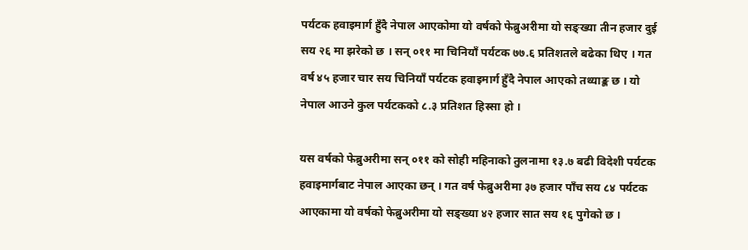पर्यटक हवाइमार्ग हुँदै नेपाल आएकोमा यो वर्षको फेब्रुअरीमा यो सङ्ख्या तीन हजार दुई सय २६ मा झरेको छ । सन् ०११ मा चिनियाँ पर्यटक ७७.६ प्रतिशतले बढेका थिए । गत वर्ष ४५ हजार चार सय चिनियाँ पर्यटक हवाइमार्ग हुँदै नेपाल आएको तथ्याङ्क छ । यो नेपाल आउने कुल पर्यटकको ८.३ प्रतिशत हिस्सा हो ।

यस वर्षको फेब्रुअरीमा सन् ०११ को सोही महिनाको तुलनामा १३.७ बढी विदेशी पर्यटक हवाइमार्गबाट नेपाल आएका छन् । गत वर्ष फेब्रुअरीमा ३७ हजार पाँच सय ८४ पर्यटक आएकामा यो वर्षको फेब्रुअरीमा यो सङ्ख्या ४२ हजार सात सय १६ पुगेको छ ।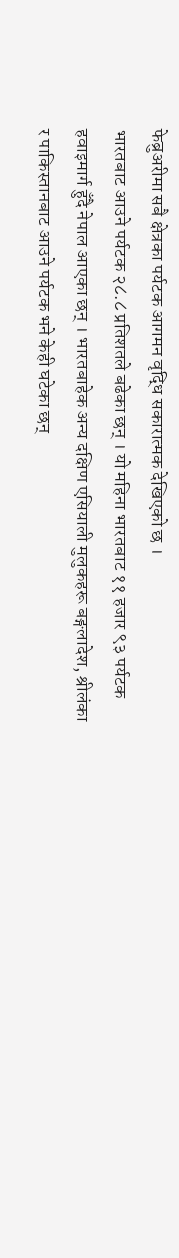फेब्रुअरीमा सबै क्षेत्रका पर्यटक आगमन वृद्धि सकारात्मक देखिएको छ ।
भारतबाट आउने पर्यटक २८.८ प्रतिशतले बढेका छन् । यो महिना भारतबाट ११ हजार ९३ पर्यटक हवाइमार्ग हुँदै नेपाल आएका छन् । भारतबाहेक अन्य दक्षिण एसियाली मुलुकहरू बङ्गलादेश, श्रीलंका र पाकिस्तानबाट आउने पर्यटक भने केही घटेका छन्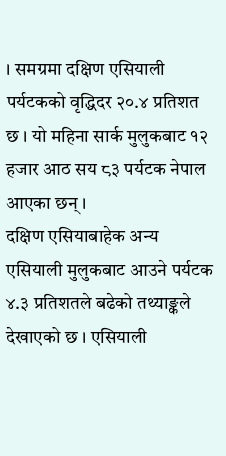। समग्रमा दक्षिण एसियाली पर्यटकको वृद्धिदर २०.४ प्रतिशत छ । यो महिना सार्क मुलुकबाट १२ हजार आठ सय ८३ पर्यटक नेपाल आएका छन् ।
दक्षिण एसियाबाहेक अन्य एसियाली मुलुकबाट आउने पर्यटक ४.३ प्रतिशतले बढेको तथ्याङ्कले देखाएको छ । एसियाली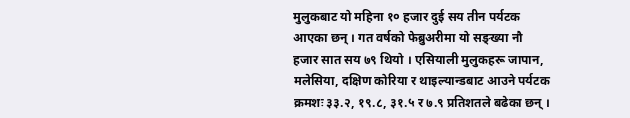मुलुकबाट यो महिना १० हजार दुई सय तीन पर्यटक आएका छन् । गत वर्षको फेब्रुअरीमा यो सङ्ख्या नौ हजार सात सय ७९ थियो । एसियाली मुलुकहरू जापान, मलेसिया, दक्षिण कोरिया र थाइल्यान्डबाट आउने पर्यटक क्रमशः ३३.२, १९.८, ३१.५ र ७.९ प्रतिशतले बढेका छन् ।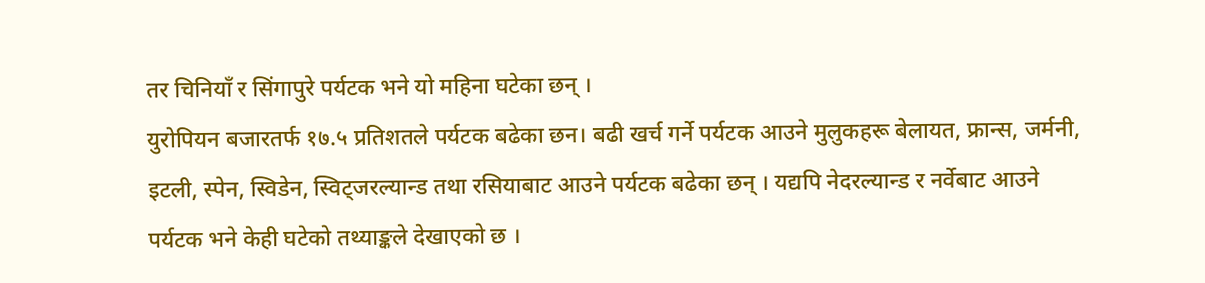तर चिनियाँ र सिंगापुरे पर्यटक भने यो महिना घटेका छन् ।
युरोपियन बजारतर्फ १७.५ प्रतिशतले पर्यटक बढेका छन। बढी खर्च गर्ने पर्यटक आउने मुलुकहरू बेलायत, फ्रान्स, जर्मनी, इटली, स्पेन, स्विडेन, स्विट्जरल्यान्ड तथा रसियाबाट आउने पर्यटक बढेका छन् । यद्यपि नेदरल्यान्ड र नर्वेबाट आउने पर्यटक भने केही घटेको तथ्याङ्कले देखाएको छ ।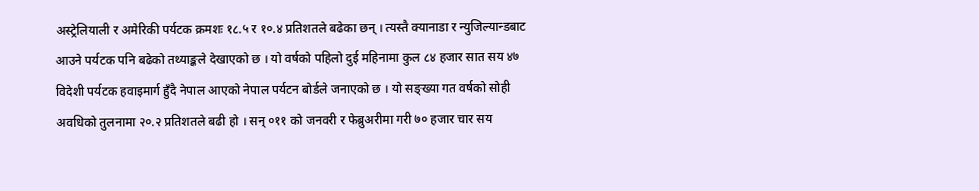अस्ट्रेलियाली र अमेरिकी पर्यटक क्रमशः १८.५ र १०.४ प्रतिशतले बढेका छन् । त्यस्तै क्यानाडा र न्युजिल्यान्डबाट आउने पर्यटक पनि बढेको तथ्याङ्कले देखाएको छ । यो वर्षको पहिलो दुई महिनामा कुल ८४ हजार सात सय ४७ विदेशी पर्यटक हवाइमार्ग हुँदै नेपाल आएको नेपाल पर्यटन बोर्डले जनाएको छ । यो सङ्ख्या गत वर्षको सोही अवधिको तुलनामा २०.२ प्रतिशतले बढी हो । सन् ०११ को जनवरी र फेब्रुअरीमा गरी ७० हजार चार सय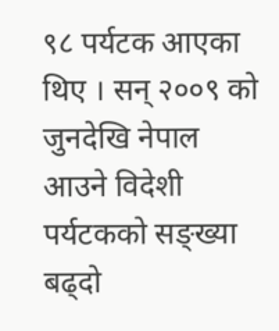९८ पर्यटक आएका थिए । सन् २००९ को जुनदेखि नेपाल आउने विदेशी पर्यटकको सङ्ख्या बढ्दो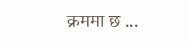क्रममा छ ...